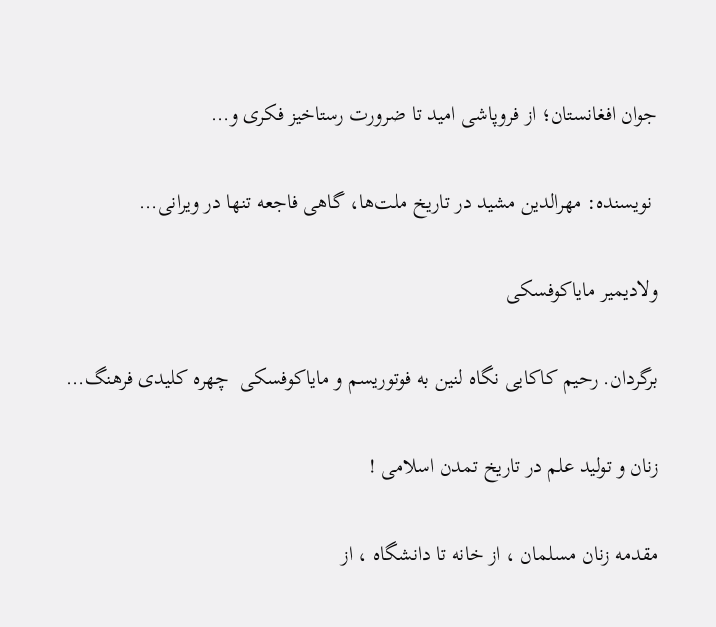جوان افغانستان؛ از فروپاشی امید تا ضرورت رستاخیز فکری و…

 نویسنده: مهرالدین مشید در تاریخ ملت‌ها، گاهی فاجعه تنها در ویرانی…

ولادیمیر مایاکوفسکی

برگردان. رحیم کاکایی نگاه لنین به فوتوریسم و مایاکوفسکی  چهره‌ کلیدی فرهنگ…

زنان و تولید علم در تاریخ تمدن اسلامی !

مقدمه زنان مسلمان ، از خانه تا دانشگاه ، از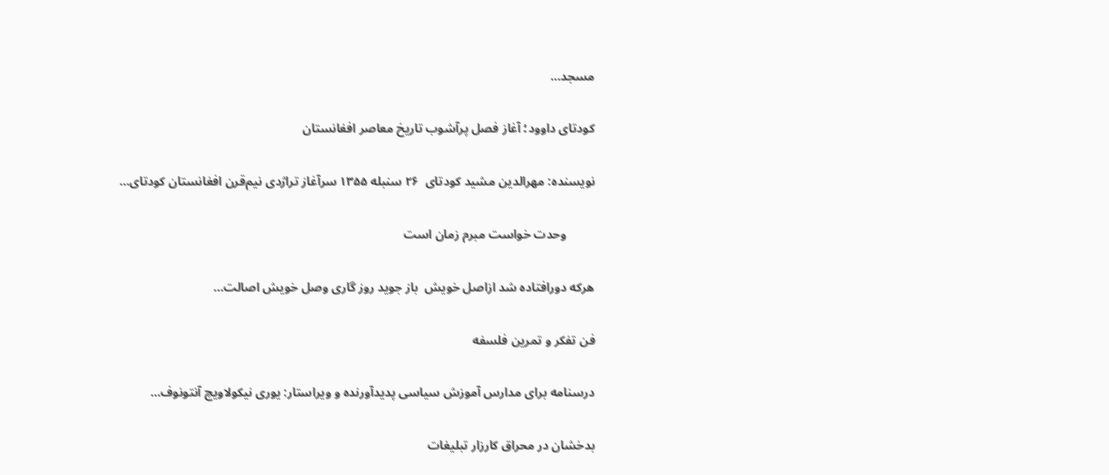مسجد…

کودتای داوود؛ آغاز فصل پرآشوب تاریخ معاصر افغانستان

نویسنده: مهرالدین مشید کودتای  ۲۶ سنبله ۱۳۵۵ سرآغاز تراژدی نیم‌قرن افغانستان کودتای…

         وحدت خواست مبرم زمان است

هرکه دورافتاده شد ازاصل خویش  باز جوید روز گاری وصل خویش اصالت…

فن تفکر و تمرین فلسفه

درسنامه برای مدارس آموزش سیاسی پدیدآورنده و ویراستار: یوری نیکولاویچ آنتونوف…

بدخشان در محراق کارزار تبلیغات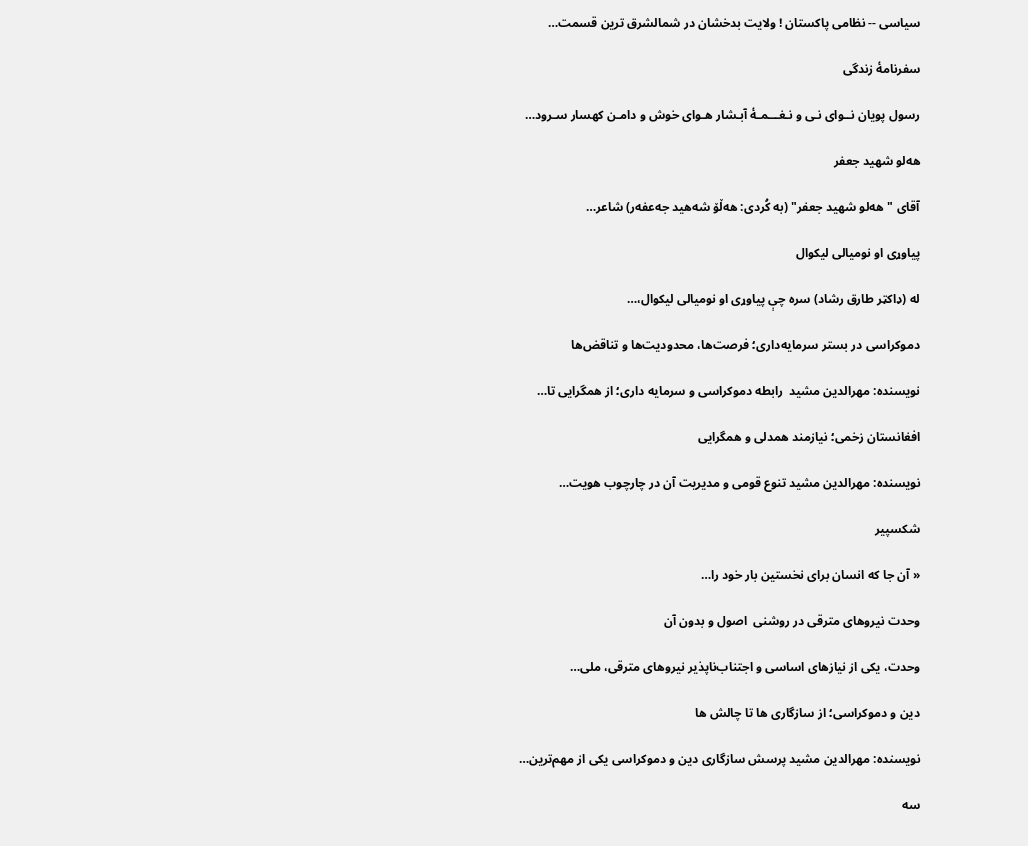سیاسی -- نظامی پاکستان ! ولایت بدخشان در شمالشرق ترین قسمت…

سفرنامۀ زندگی

رسول پویان نــوای نـی و نـغـــمـۀ آبـشار هـوای خوش و دامـن کهسار سـرود…

هه‌لو شهید جعفر

آقای "هه‌لو شهید جعفر" (به کُردی: هەڵۆ شەهید جەعفەر) شاعر…

پیاوړی او نومیالی لیکوال

له (ډاکټر طارق رشاد) سره چې پیاوړی او نومیالی لیکوال،…

دموکراسی در بستر سرمایه‌داری؛ فرصت‌ها، محدودیت‌ها و تناقض‌ها

نویسنده: مهرالدین مشید  رابطه دموکراسی و سرمایه داری؛ از همگرایی تا…

افغانستان زخمی؛ نیازمند همدلی و همگرایی

نویسنده: مهرالدین مشید تنوع قومی و مدیریت آن در چارچوب هویت…

شکسپیر

« آن ‌جا که انسان برای نخستین ‌بار خود را…

وحدت نیروهای مترقی در روشنی  اصول و بدون آن

وحدت، یکی از نیازهای اساسی و اجتناب‌ناپذیر نیروهای مترقی، ملی…

دین و دموکراسی؛ از سازگاری ها تا چالش ها

نویسنده: مهرالدین مشید پرسش سازگاری دین و دموکراسی یکی از مهم‌ترین…

سه‌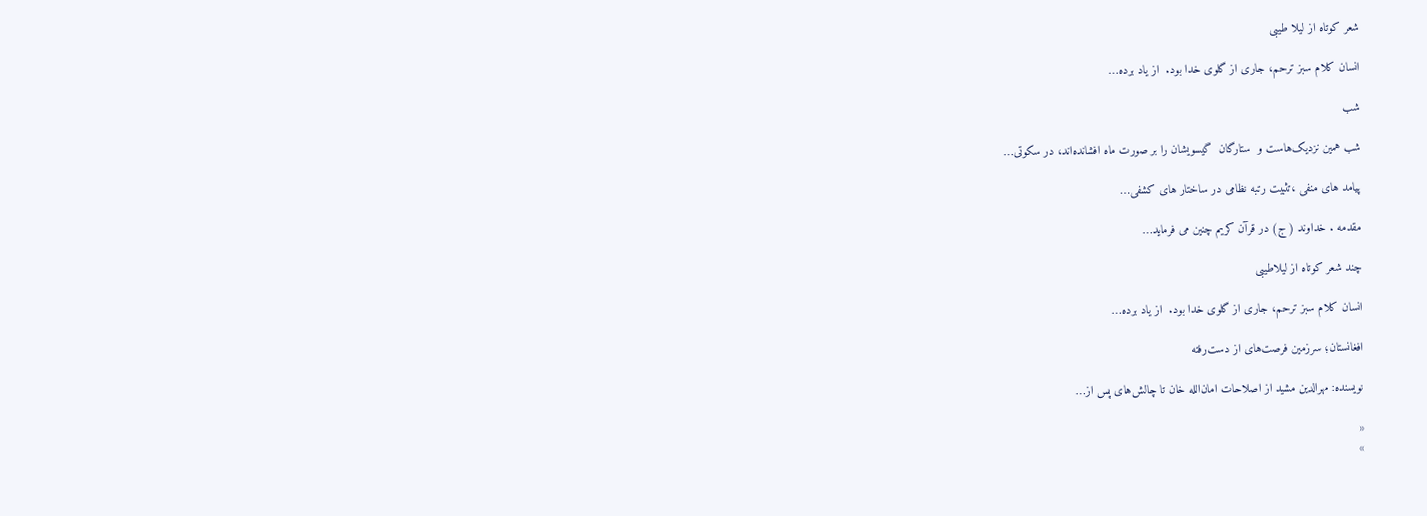شعر کوتاه از لیلا طیبی

انسان کلام سبز ترحم، جاری از گلوی خدا بود.  از یاد برده…

شب

شب همین نزدیک‌هاست و  ستارگان  گیسویشان را بر صورت ماه افشانده‌اند، در سکوتی…

پیامد های منفی ،تثبیت رتبه نظامی در ساختار های کشفی…

مقدمه . خداوند ( ج) در قرآن کریم چنین می فرماید…

چند شعر کوتاه از لیلاطیبی

انسان کلام سبز ترحم، جاری از گلوی خدا بود.  از یاد برده…

افغانستان؛ سرزمین فرصت‌های از دست‌رفته

نویسنده: مهرالدین مشید از اصلاحات امان‌الله خان تا چالش‌های پس از…

«
»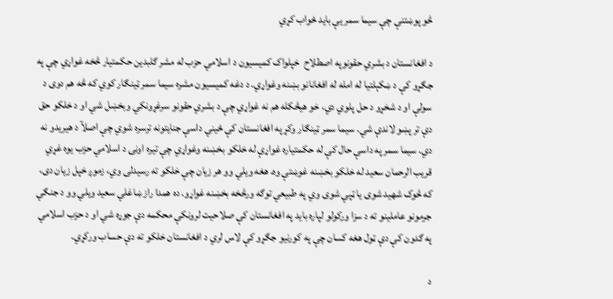څو پوښتنې چې سيما سمر يې بايد ځواب کړي

د افغانستان د بشري حقونوپه اصطلاح  خپلواک کمیسیون د اسلامي حزب له مشر ګلبدین حکمتیار څخه غواړي چې په جګړو کې د ښکېلتیا له امله له افغانانو بښنه وغواړي. د دغه کمیسیون مشره سیما سمر ټینګار کوي‌ که څه هم دوی د سولې او د شخړو د حل پلوي دي، خو هیڅکله هم نه غواړي چې د بشري حقونو سرغړونکي وبخښل شي او د خلکو حق دې تر پښو لاندې شي. سیما سمر ټینګار وکړ په افغانستان کې ځیني داسې جنایتونه ترسره شوي چې اصلآ د هیریدو نه دي. سيما سمر په داسې حال کې له حکمتياره غواړې له خلکو بخښنه وغواړي چې تیره اونۍ د اسلامي حزب یوه غړي قریب الرحمان سعید له خلکو بخښنه غوښتې وه. هغه ویلي وو هر زیان چې خلکو ته رسیدلی وي، زموږ خپل زیان دی، که څوک شهید شوی یا ټپي شوی وي په طبیعي توګه ورڅخه بخښنه غواړو. ده همدا راز ښاغلي سعید ویلي وو د جنګي جرمونو عاملینو ته د سزا ورکولو لپاره باید په افغانستان کې صلاحیت لرونکې محکمه دې جوړه شي او د حزب اسلامي په ګدون کې دې ټول هغه کسان چې په کورنیو جګړو کې لاس لري د افغانستان خلکو ته دې حساب ورکړي.

د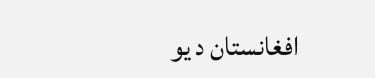افغانستان د يو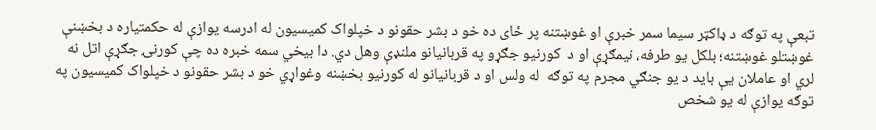تبعې په توګه د ډاکټر سيما سمر خبرې او غوښتنه پر ځای ده خو د بشر حقونو د خپلواک کميسيون له ادرسه يوازې له حکمتياره د بخښنې غوښتلو غوښتنه؛ بلکل يو طرفه، نيمګړې او د  کورنيو جګړو په قربانيانو ملنډې وهل دي. دا بيخي سمه خبره ده چې کورنۍ جګړې اتل نه لري او عاملان يې بايد د يو جنګي مجرم په توګه  له ولس او د قربانيانو له کورنيو بخښنه وغواړي خو د بشر حقونو د خپلواک کميسيون په توګه يوازې له يو شخص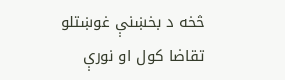څخه د بخښنې غوښتلو تقاضا کول او نورې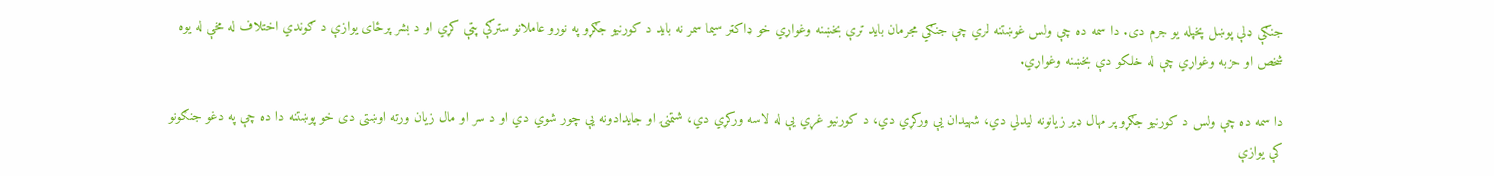جنګې ډلې پوښل پخپله يو جرم دی. دا سمه ده چې ولس غوښتنه لري چې جنګي مجرمان بايد ترې بخښنه وغواړي خو ډاکټر سيما سمر نه بايد د کورنيو جګړو په نورو عاملانو سترګې پټې کړي او د بشر پرځای يوازې د ګوندي اختلاف له مخې له يوه شخص او حزبه وغواړي چې له خلکو دې بخښنه وغواړي.

دا سمه ده چې ولس د کورنيو جګړو پر مهال ډیر زيانونه ليدلي دي، شهيدان يې ورکړي دي، د کورنيو غړي يې له لاسه ورکړي دي، شتمنۍ او جايدادونه يې چور شوي دي او د سر او مال زيان ورته اوښتی دی خو پوښتنه دا ده چې په دغو جنګونو کې يوازې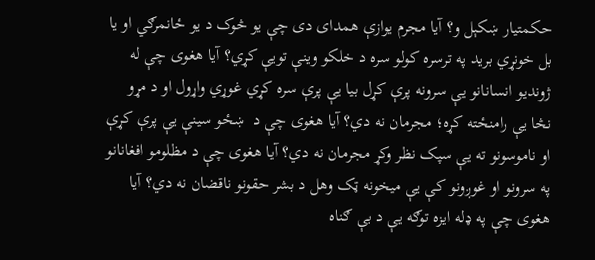حکمتيار ښکېل و؟ آیا مجرم يوازې همدای دی چې يو څوک د يو ځانمرګي او يا بل خونړي بريد په ترسره کولو سره د خلکو وينې تويې کړي؟ آيا هغوی چې له ژونديو انسانانو يې سرونه پرې کړل بيا يې پرې سره کړي غوړي واړول او د مړو نڅا يې رامنځته کړه؛ مجرمان نه دي؟ آیا هغوی چې د  ښځو سينې يې پرې کړې او ناموسونو ته يې سپک نظر وکړ مجرمان نه دي؟ آیا هغوی چې د مظلومو افغانانو په سرونو او غوږونو کې يې ميخونه ټک وهل د بشر حقونو ناقضان نه دي؟ آيا هغوی چې په ډله ايزه توګه يې د بې ګناه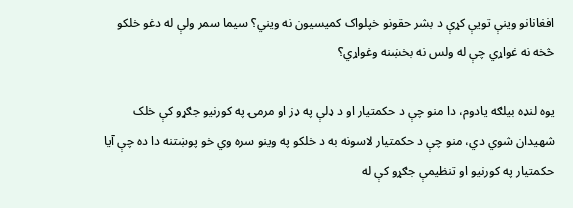افغانانو وينې تويې کړې د بشر حقونو خپلواک کميسيون نه ويني؟ سيما سمر ولې له دغو خلکو څخه نه غواړي چې له ولس نه بخښنه وغواړي؟

يوه لنډه بيلګه يادوم، دا منو چې د حکمتيار او د ډ‌لې په ډز او مرمۍ په کورنيو جګړو کې خلک شهيدان شوي دي، منو چې د حکمتيار لاسونه به د خلکو په وينو سره وي خو پوښتنه دا ده چې آيا حکمتيار په کورنيو او تنظيمې جګړو کې له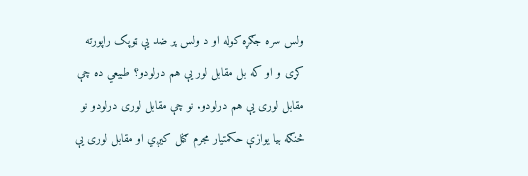ولس سره جګړه کوله او د ولس پر ضد يې ټوپک راپورته کړی و او که بل مقابل لور يې هم درلودو؟ طبيعي ده چې مقابل لوری يې هم درلودو. نو چې مقابل لوری درلودو نو څنګه بیا یوازې حکمتيار مجرم ګڼل کيږي او مقابل لوری يې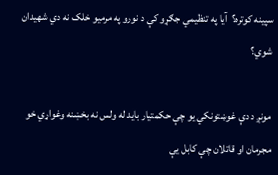سپينه کوتره؟  آيا په تنظيمي جګړو کې د نورو په مرميو خلک نه دي شهيدان شوي؟

مونږ د دې غوښتونکي يو چې حکمتيار بايد له ولس نه بخښنه وغواړي خو مجرمان او قاتلان چې کابل يې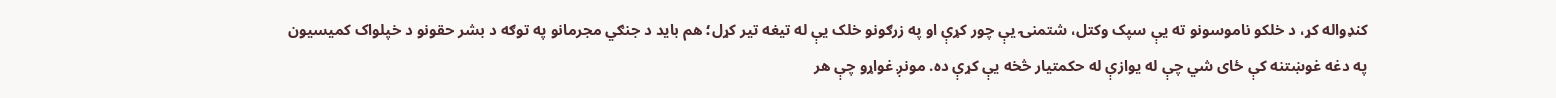کنډواله کړ، د خلکو ناموسونو ته يې سپک وکتل، شتمنۍ يې چور کړې او په زرګونو خلک يې له تيغه تير کړل؛ هم بايد د جنګي مجرمانو په توګه د بشر حقونو د خپلواک کميسيون په دغه غوښتنه کې ځای شي چې له يوازې له حکمتيار څخه يې کړې ده. مونږ غواړو چې هر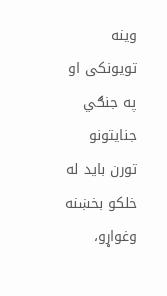وينه تويونکی او په جنګي جنايتونو تورن بايد له خلکو بخښنه وغواړو،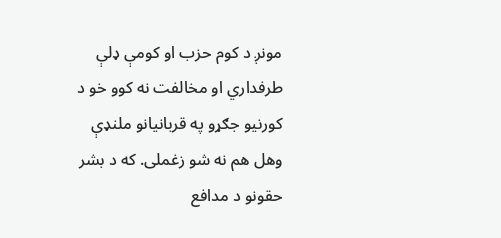مونږ د کوم حزب او کومې ډلې طرفداري او مخالفت نه کوو خو د کورنيو جګړو په قربانيانو ملنډې وهل هم نه شو زغملی. که د بشر حقونو د مدافع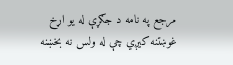مرجع په نامه د جګړې له یو اړخ غوښتنه کيږي چې له ولس نه بخښنه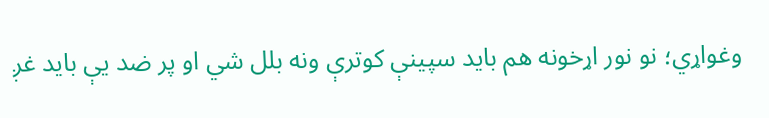وغواړي؛ نو نور اړخونه هم بايد سپينې کوترې ونه بلل شي او پر ضد يې باید غږ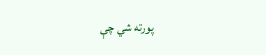پورته شي چې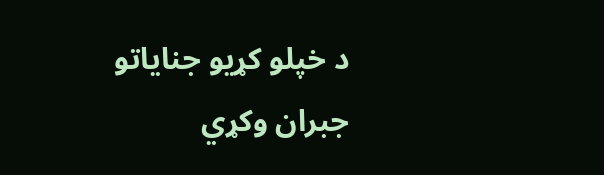د خپلو کړيو جنایاتو  جبران وکړي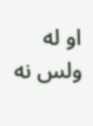او له ولس نه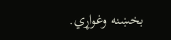بخښنه وغواړي.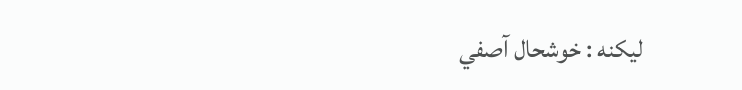لیکنه : خوشحال آصفي